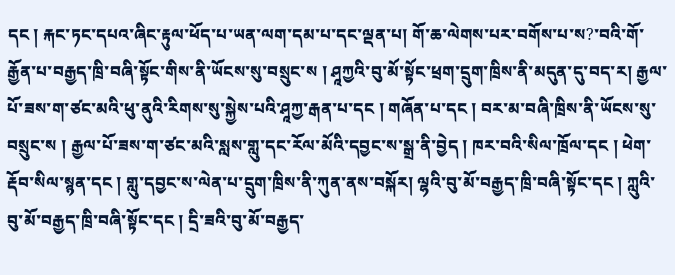དང ། རྐང་ཏང་དཔའ་ཞིང་རྟུལ་ཕོད་པ་ཡན་ལག་དམ་པ་དང་ལྡན་པ། གོ་ཆ་ལེགས་པར་བགོས་པ་ས?་བའི་གོ་རྒྱོན་པ་བརྒྱད་ཁྲི་བཞི་སྟོང་གིས་ནི་ཡོངས་སུ་བསྲུང་ས ། ཤཱཀྱའི་བུ་མོ་སྟོང་ཕྲག་དྲུག་ཁྲིས་ནི་མདུན་དུ་བད་ར། རྒྱལ་པོ་ཟས་ག་ཙང་མའི་ཕུ་ནུའི་རིགས་སུ་སྐྱེས་པའི་ཤཱཀྱ་རྒན་པ་དང ། གཞོན་པ་དང ། བར་མ་བཞི་ཁྲིས་ནི་ཡོངས་སུ་བསྲུང་ས ། རྒྱལ་པོ་ཟས་ག་ཙང་མའི་སླས་གླུ་དང་རོལ་མོའི་དབྱང་ས་སྒྲ་ནི་བྱེད ། ཁར་བའི་སིལ་ཁྲོལ་དང ། ཕེག་རྡོབ་སིལ་སྙན་དང ། གླུ་དབྱང་ས་ལེན་པ་དྲུག་ཁྲིས་ནི་ཀུན་ནས་བསྐོར། ལྷའི་བུ་མོ་བརྒྱད་ཁྲི་བཞི་སྟོང་དང ། ཀླུའི་བུ་མོ་བརྒྱད་ཁྲི་བཞི་སྟོང་དང ། དྲི་ཟའི་བུ་མོ་བརྒྱད་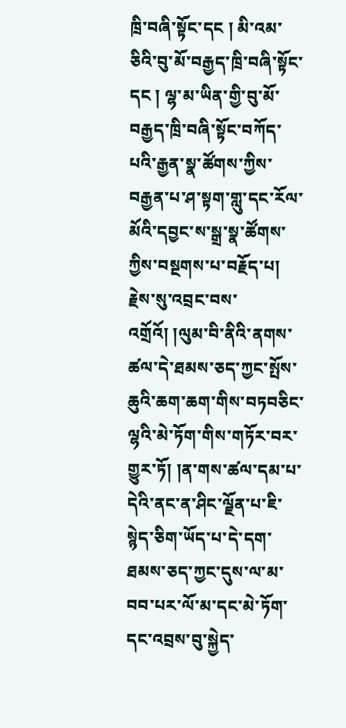ཁྲི་བཞི་སྟོང་དང ། མི་འམ་ཅིའི་བུ་མོ་བརྒྱད་ཁྲི་བཞི་སྟོང་དང ། ལྷ་མ་ཡིན་གྱི་བུ་མོ་བརྒྱད་ཁྲི་བཞི་སྟོང་བཀོད་པའི་རྒྱན་སྣ་ཚོགས་ཀྱིས་བརྒྱན་པ་ཤ་སྟག་གླུ་དང་རོལ་མོའི་དབྱང་ས་སྒྲ་སྣ་ཚོགས་ཀྱིས་བསྔགས་པ་བརྗོད་པ། རྗེས་སུ་འབྲང་བས་འགྲོའོ། །ལུམ་བི་ནིའི་ནགས་ཚལ་དེ་ཐམས་ཅད་ཀྱང་སྤོས་ཆུའི་ཆག་ཆག་གིས་བཏབཅིང་ལྷའི་མེ་ཏོག་གིས་གཏོར་བར་གྱུར་ཏོ། །ན་གས་ཚལ་དམ་པ་དེའི་ནང་ན་ཤིང་ལྗོན་པ་ཇི་སྙེད་ཅིག་ཡོད་པ་དེ་དག་ཐམས་ཅད་ཀྱང་དུས་ལ་མ་བབ་པར་ལོ་མ་དང་མེ་ཏོག་དང་འབྲས་བུ་སྐྱེད་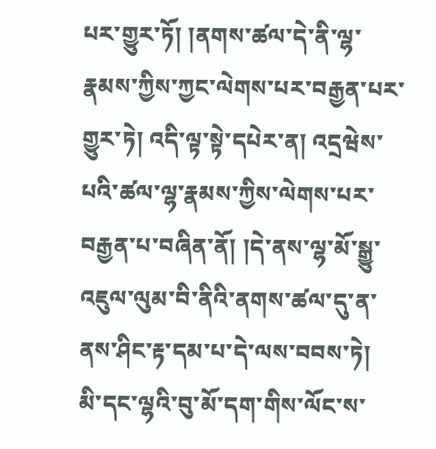པར་གྱུར་ཏོ། །ནགས་ཚལ་དེ་ནི་ལྷ་རྣམས་ཀྱིས་ཀྱང་ལེགས་པར་བརྒྱན་པར་གྱུར་ཏེ། འདི་ལྟ་སྟེ་དཔེར་ན། འདྲཝེས་པའི་ཚལ་ལྷ་རྣམས་ཀྱིས་ལེགས་པར་བརྒྱན་པ་བཞིན་ནོ། །དེ་ནས་ལྷ་མོ་སྒྱུ་འཇུལ་ལུམ་བི་ནིའི་ནགས་ཚལ་དུ་ན་ནས་ཤིང་རྟ་དམ་པ་དེ་ལས་བབས་ཏེ། མི་དང་ལྷའི་བུ་མོ་དག་གིས་ལོང་ས་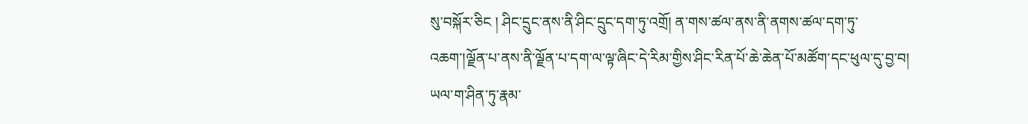སུ་བསྐོར་ཅིང ། ཤིང་དྲུང་ནས་ནི་ཤིང་དྲུང་དག་ཏུ་འགྲོ། ན་གས་ཚལ་ནས་ནི་ནགས་ཚལ་དག་ཏུ་འཆག་།ལྗོན་པ་ནས་ནི་ལྗོན་པ་དག་ལ་ལྟ་ཞིང་དེ་རིམ་གྱིས་ཤིང་རིན་པོ་ཆེ་ཆེན་པོ་མཚོག་དང་ཕུལ་དུ་བྱ་བ། ཡལ་ག་ཤིན་ཏུ་རྣམ་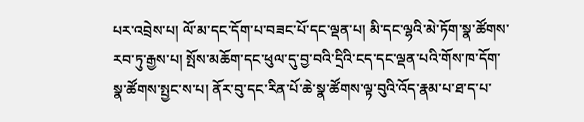པར་འབྲེས་པ། ལོ་མ་དང་དོག་པ་བཟང་པོ་དང་ལྡན་པ། མི་དང་ལྷའི་མེ་ཏོག་སྣ་ཚོགས་རབ་ཏུ་རྒྱས་པ། སྤོས་མཆོག་དང་ཕུལ་དུ་བྱ་བའི་དྲིའི་ངད་དང་ལྡན་པའི་གོས་ཁ་དོག་སྣ་ཚོགས་སྤྱང་ས་པ། ནོར་བུ་དང་རིན་པོ་ཆེ་སྣ་ཚོགས་ལྟ་བུའི་འོད་རྣམ་པ་ཐ་ད་པ་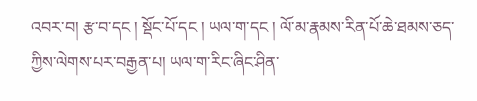འབར་བ། རྩ་བ་དང ། སྡོང་པོ་དང ། ཡལ་ག་དང ། ལོ་མ་རྣམས་རིན་པོ་ཆེ་ཐམས་ཅད་ཀྱིས་ལེགས་པར་བརྒྱན་པ། ཡལ་ག་རིང་ཞིང་ཤིན་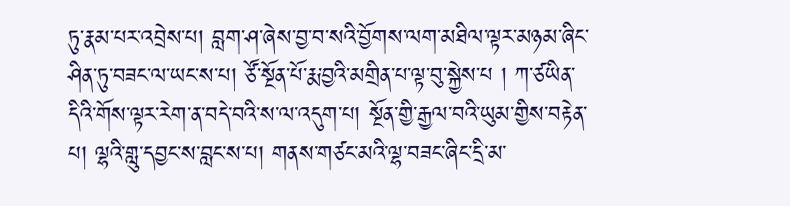ཏུ་རྣམ་པར་འབྲེས་པ། བླག་ཤ་ཞེས་བྱ་བ་སའི་བྱོགས་ལག་མཐིལ་ལྟར་མཉམ་ཞིང་ཤིན་ཏུ་བཟང་ལ་ཡང་ས་པ། ཙོ་སྔོན་པོ་རྨ་བྱའི་མགྲིན་པ་ལྟ་བུ་སྐྱེས་པ ། ཀ་ཙཡིན་དིའི་གོས་ལྟར་རེག་ན་བདེ་བའི་ས་ལ་འདུག་པ། སྔོན་གྱི་རྒྱལ་བའི་ཡུམ་གྱིས་བརྟེན་པ། ལྷའི་གླུ་དབྱང་ས་བླང་ས་པ། གནས་གཙང་མའི་ལྷ་བཟང་ཞིང་དྲི་མ་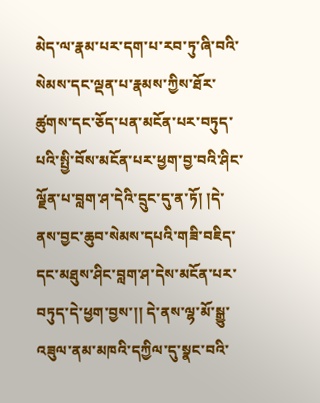མེད་ལ་རྣམ་པར་དག་པ་རབ་ཏུ་ཞི་བའི་སེམས་དང་ལྡན་པ་རྣམས་ཀྱིས་ཐོར་ཚུགས་དང་ཅོད་པན་མངོན་པར་བཏུད་པའི་སྤྱི་བོས་མངོན་པར་ཕྱག་བྱ་བའི་ཤིང་ལྗོན་པ་བླག་ཤ་དེའི་དྲུང་དུ་ན་ཏོ། །དེ་ནས་བྱང་ཆུབ་སེམས་དཔའི་གཟི་བཇིད་དང་མཐུས་ཤིང་བླག་ཤ་དེས་མངོན་པར་བཏུད་དེ་ཕྱག་བྱས་།། དེ་ནས་ལྷ་མོ་སྒྱུ་འཟུལ་ནམ་མཁའི་དཀྱིལ་དུ་སྣང་བའི་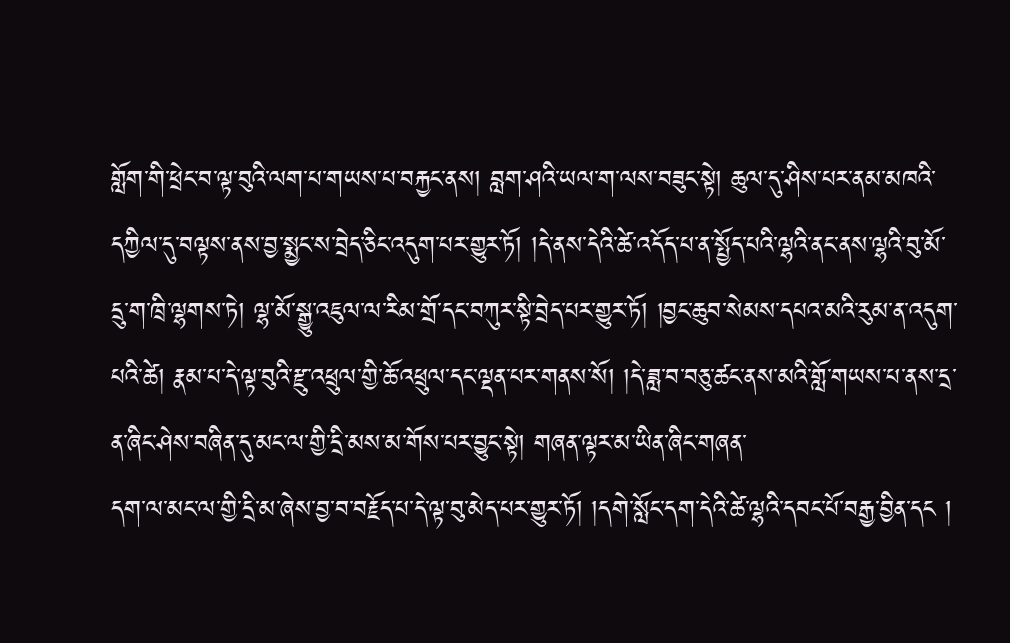གློག་གི་ཕྲེང་བ་ལྟ་བུའི་ལག་པ་གཡས་པ་བརྐྱང་ནས། བླག་ཤའི་ཡལ་ག་ལས་བཟུང་སྟེ། ཆུལ་དུ་ཤིས་པར་ནམ་མཁའི་དཀྱིལ་དུ་བལྟས་ནས་བྱ་སྨྱང་ས་བྲེད་ཅིང་འདུག་པར་གྱུར་ཏོ། །དེ་ནས་དེའི་ཚེ་འདོད་པ་ན་སྤྱོད་པའི་ལྷའི་ནང་ནས་ལྷའི་བུ་མོ་དྲུ་ག་ཁྲི་ལྷགས་ཏེ། ལྷ་མོ་སྒྱུ་འཇུལ་ལ་རིམ་གྲོ་དང་བཀུར་སྟི་བྲེད་པར་གྱུར་ཏོ། །བྱང་ཆུབ་སེམས་དཔའ་མའི་རུམ་ན་འདུག་པའི་ཚེ། རྣམ་པ་དེ་ལྟ་བུའི་རྫུ་འཕྲུལ་གྱི་ཆོ་འཕྲུལ་དང་ལྡན་པར་གནས་སོ། །དེ་ཟླ་བ་བཅུ་ཚང་ནས་མའི་གློ་གཡས་པ་ནས་དྲ་ན་ཞིང་ཤེས་བཞིན་དུ་མང་ལ་གྱི་དྲི་མས་མ་གོས་པར་བྱུང་སྟེ། གཞན་ལྟར་མ་ཡིན་ཞིང་གཞན་
དག་ལ་མང་ལ་གྱི་དྲི་མ་ཞེས་བྱ་བ་བརྗོད་པ་དེ་ལྟ་བུ་མེད་པར་གྱུར་ཏོ། །དགེ་སློང་དག་དེའི་ཚེ་ལྷའི་དབང་པོ་བརྒྱ་བྱིན་དང །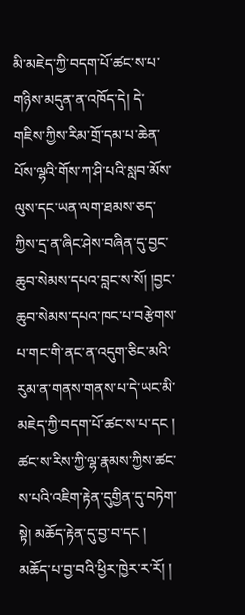མི་མཇེད་ཀྱི་བདག་པོ་ཚང་ས་པ་གཉིས་མདུན་ན་འཁོད་དེ། དེ་གཇིས་ཀྱིས་རིམ་གྲོ་དམ་པ་ཆེན་པོས་ལྷའི་གོས་ཀ་ཤི་པའི་སླབ་མོས་ལུས་དང་ཡན་ལག་ཐམས་ཅད་ཀྱིས་དྲ་ན་ཞིང་ཤེས་བཞིན་དུ་བྱང་ཆུབ་སེམས་དཔའ་བླང་ས་སོ། །བྱང་ཆུབ་སེམས་དཔའ་ཁང་པ་བརྩེགས་པ་གང་གི་ནང་ན་འདུག་ཅིང་མའི་རུམ་ན་གནས་གནས་པ་དེ་ཡང་མི་མཇེད་ཀྱི་བདག་པོ་ཚང་ས་པ་དང ། ཚང་ས་རིས་ཀྱི་ལྷ་རྣམས་ཀྱིས་ཚང་ས་པའི་འཇིག་རྟེན་དུགྱིན་དུ་བཏེག་སྟེ། མཆོད་རྟེན་དུ་བྱ་བ་དང ། མཆོད་པ་བྱ་བའི་ཕྱིར་ཁྱེར་ར་རོ། །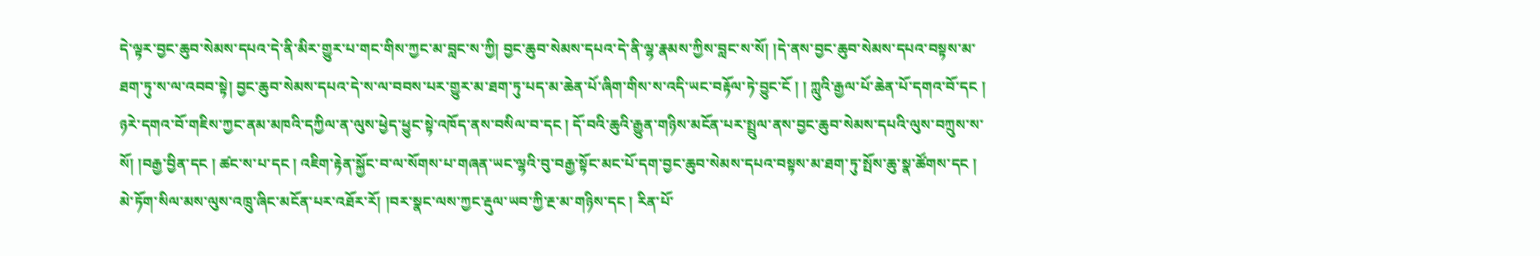དེ་ལྟར་བྱང་ཆུབ་སེམས་དཔའ་དེ་ནི་མིར་གྱུར་པ་གང་གིས་ཀྱང་མ་བླང་ས་ཀྱི། བྱང་ཆུབ་སེམས་དཔའ་དེ་ནི་ལྷ་རྣམས་ཀྱིས་བླང་ས་སོ། །དེ་ནས་བྱང་ཆུབ་སེམས་དཔའ་བསྟས་མ་ཐག་ཏུ་ས་ལ་འབབ་སྟེ། བྱང་ཆུབ་སེམས་དཔའ་དེ་ས་ལ་བབས་པར་གྱུར་མ་ཐག་ཏུ་པད་མ་ཆེན་པོ་ཞིག་གིས་ས་འདི་ཡང་བརྟོལ་ཏེ་བྱུང་ངོ ། ། ཀླུའི་རྒྱལ་པོ་ཆེན་པོ་དགའ་བོ་དང ། ཉརེ་དགའ་བོ་གཇིས་ཀྱང་ནམ་མཁའི་དཀྱིལ་ན་ལུས་ཕྱེད་ཕྱུང་སྟེ་འཁོད་ནས་བསིལ་བ་དང ། དོ་བའི་ཆུའི་རྒྱུན་གཉིས་མངོན་པར་སྤྲུལ་ནས་བྱང་ཆུབ་སེམས་དཔའི་ལུས་བཀྲུས་ས་སོ། །བརྒྱ་བྱིན་དང ། ཚང་ས་པ་དང ། འཇིག་རྟེན་སྐྱོང་བ་ལ་སོགས་པ་གཞན་ཡང་ལྷའི་བུ་བརྒྱ་སྟོང་མང་པོ་དག་བྱང་ཆུབ་སེམས་དཔའ་བསྟས་མ་ཐག་ཏུ་སྤོས་ཆུ་སྣ་ཚོགས་དང ། མེ་ཏོག་སིལ་མས་ལུས་འཁྲུ་ཞིང་མངོན་པར་འཐོར་རོ། །བར་སྣང་ལས་ཀྱང་རྡུལ་ཡབ་ཀྱི་རྔ་མ་གཉིས་དང ། རིན་པོ་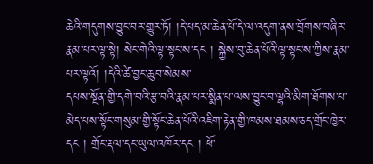ཆེའི་གདུགས་བྱུང་བར་གྱུར་ཏོ། །དེ་པད་མ་ཆེན་པོ་དེ་ལ་འདུག་ནས་བྲོགས་བཞིར་རྣམ་པར་ལྟ་སྟེ། སེང་གེའི་ལྟ་སྟང་ས་དང ། སྐྱེས་བུ་ཆེན་པོའི་ལྟ་སྟང་ས་ཀྱིས་རྣམ་པར་ལྟའོ། །དེའི་ཚེ་བྱང་ཆུབ་སེམས་
དཔས་སྔོན་གྱི་དགེ་བའི་རྩ་བའི་རྣམ་པར་སྨིན་པ་ལས་བྱུང་བ་ལྷའི་མིག་ཐོགས་པ་མེད་པས་སྟོང་གསུམ་གྱི་སྟོང་ཆེན་པོའི་འཇིག་རྟེན་གྱི་ཁམས་ཐམས་ཅད་གྲོང་ཁྱེར་དང ། གྲོང་རྡལ་དང་ཡུལ་འཁོར་དང ། ཕོ་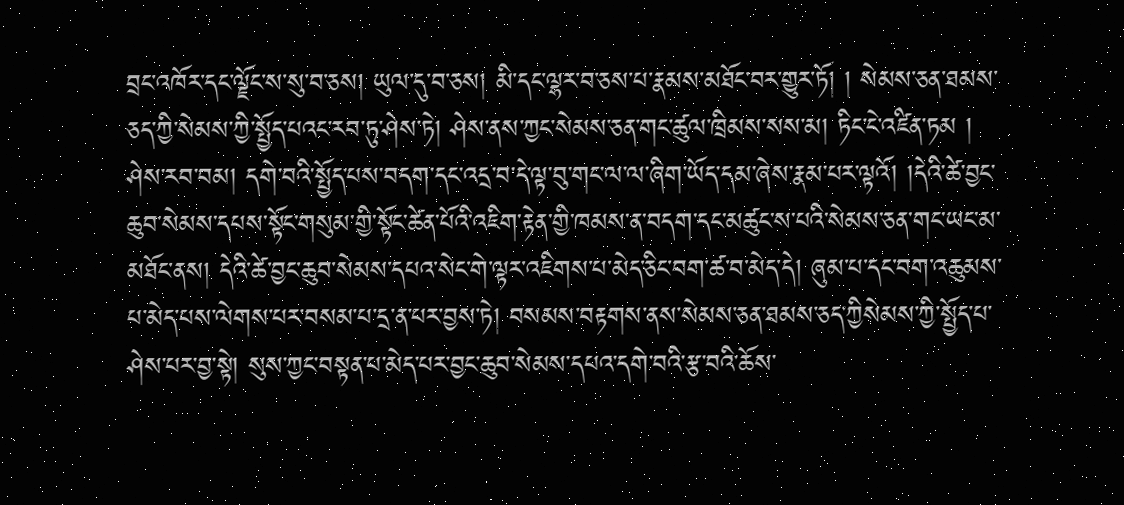བྲང་འཁོར་དང་ལྗོང་ས་སུ་བ་ཅས། ཡུལ་དུ་བ་ཅས། མི་དང་ལྷར་བ་ཅས་པ་རྣམས་མཐོང་བར་གྱུར་ཏོ། ། སེམས་ཅན་ཐམས་ཅད་ཀྱི་སེམས་ཀྱི་སྤྱོད་པའང་རབ་ཏུ་ཤེས་ཏེ། ཤེས་ནས་ཀྱང་སེམས་ཅན་གང་ཚུལ་ཁྲིམས་སས་མ། ཏིང་ངེ་འཛིན་ཏམ ། ཤེས་རབ་བམ། དགེ་བའི་སྤྱོད་པས་བདག་དང་འདྲ་བ་དེ་ལྟ་བུ་གང་ལ་ལ་ཞིག་ཡོད་དམ་ཞེས་རྣམ་པར་ལྟའོ། །དེའི་ཚེ་བྱང་ཆུབ་སེམས་དཔས་སྟོང་གསུམ་གྱི་སྟོང་ཚེན་པོའི་འཇིག་རྟེན་གྱི་ཁམས་ན་བདག་དང་མཚུང་ས་པའི་སེམས་ཅན་གང་ཡང་མ་མཐོང་ནས། དེའི་ཚེ་བྱང་ཆུབ་སེམས་དཔའ་སེང་གེ་ལྟར་འཇིགས་པ་མེད་ཅིང་བག་ཚ་བ་མེད་དེ། ཞུམ་པ་དང་བག་འཆུམས་པ་མེད་པས་ལེགས་པར་བསམ་པ་དྲ་ན་པར་བྱས་ཏེ། བསམས་བརྟགས་ནས་སེམས་ཅན་ཐམས་ཅད་ཀྱིསེམས་ཀྱི་སྤྱོད་པ་ཤེས་པར་བྱ་སྟེ། སུས་ཀྱང་བསྟན་པ་མེད་པར་བྱང་ཆུབ་སེམས་དཔའ་དགེ་བའི་རྩ་བའི་ཆོས་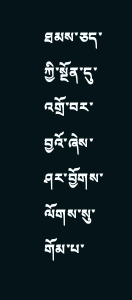ཐམས་ཅད་ཀྱི་སྔོན་དུ་འགྲོ་བར་བྱའོ་ཞེས་ཤར་བྱོགས་ལོགས་སུ་གོམ་པ་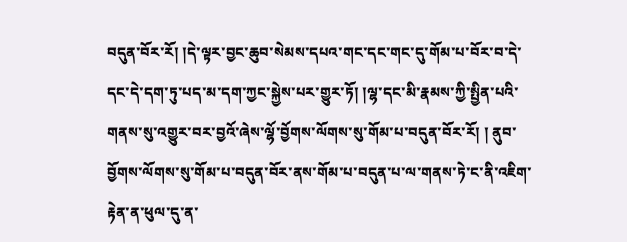བདུན་བོར་རོ། །དེ་ལྟར་བྱང་ཆུབ་སེམས་དཔའ་གང་དང་གང་དུ་གོམ་པ་བོར་བ་དེ་དང་དེ་དག་ཏུ་པད་མ་དག་ཀྱང་སྐྱེས་པར་གྱུར་ཏོ། །ལྷ་དང་མི་རྣམས་ཀྱི་སྤྱིན་པའི་གནས་སུ་འགྱུར་བར་བྱའོ་ཞེས་ལྷོ་བྱོགས་ལོགས་སུ་གོམ་པ་བདུན་བོར་རོ། ། ནུབ་བྱོགས་ལོགས་སུ་གོམ་པ་བདུན་བོར་ནས་གོམ་པ་བདུན་པ་ལ་གནས་ཏེ་ང་ནི་འཇིག་རྟེན་ན་ཕུལ་དུ་ན་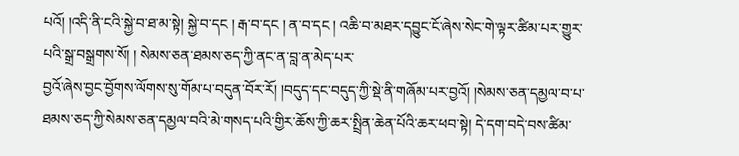པའོ། །འདི་ནི་ངའི་སྐྱེ་བ་ཐ་མ་སྟེ། སྐྱེ་བ་དང ། རྒ་བ་དང ། ན་བ་དང ། འཆི་བ་མཐར་དབྱུང་ངོ་ཞེས་སེང་གེ་ལྟར་ཚིམ་པར་གྱུར་པའི་སྒྲ་བསྒྲགས་སོ། ། སེམས་ཅན་ཐམས་ཅད་ཀྱི་ནང་ན་བླ་ན་མེད་པར་
བྱའོ་ཞེས་བྱང་བྱོགས་ལོགས་སུ་གོམ་པ་བདུན་བོར་རོ། །བདུད་དང་བདུད་ཀྱི་སྡེ་ནི་གཞོམ་པར་བྱའོ། །སེམས་ཅན་དམྱལ་བ་པ་ཐམས་ཅད་ཀྱི་སེམས་ཅན་དམྱལ་བའི་མེ་གསད་པའི་གྱིར་ཆོས་ཀྱི་ཆར་སྤྲིན་ཆེན་པོའི་ཆར་ཕབ་སྟེ། དེ་དག་བདེ་བས་ཚིམ་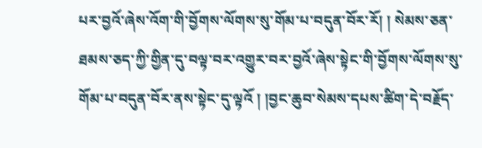པར་བྱའོ་ཞེས་འོག་གི་བྱོགས་ལོགས་སུ་གོམ་པ་བདུན་བོར་རོ། ། སེམས་ཅན་ཐམས་ཅད་ཀྱི་གྱིན་དུ་བལྟ་བར་འགྱུར་བར་བྱའོ་ཞེས་སྟེང་གི་བྱོགས་ལོགས་སུ་གོམ་པ་བདུན་བོར་ནས་སྟེང་དུ་ལྟའོ ། །བྱང་ཆུབ་སེམས་དཔས་ཚིག་དེ་བརྗོད་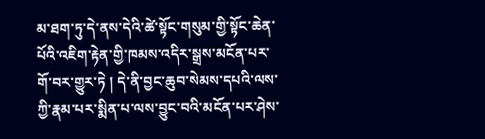མ་ཐག་ཏུ་དེ་ནས་དེའི་ཚེ་སྟོང་གསུམ་གྱི་སྟོང་ཆེན་པོའི་འཇིག་རྟེན་གྱི་ཁམས་འདིར་སྒྲས་མངོན་པར་གོ་བར་གྱུར་ཏེ ། དེ་ནི་བྱང་ཆུབ་སེམས་དཔའི་ལས་ཀྱི་རྣམ་པར་སྨིན་པ་ལས་བྱུང་བའི་མངོན་པར་ཤེས་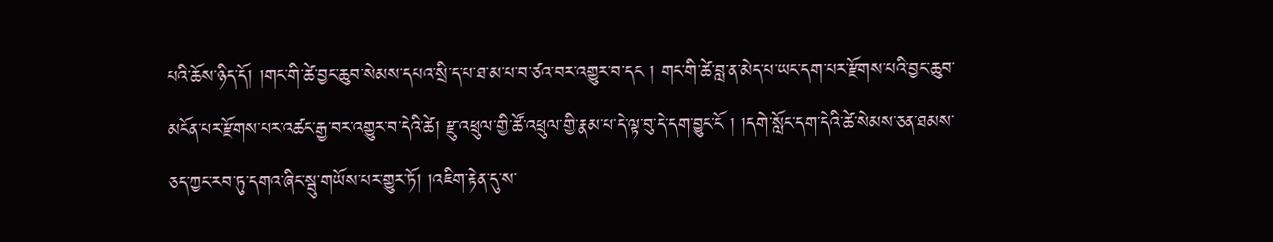པའི་ཆོས་ཉིད་དོ། །གང་གི་ཚེ་བྱང་ཆུབ་སེམས་དཔའ་སྲི་ད་པ་ཐ་མ་པ་བ་ཙའ་བར་འགྱུར་བ་དང ། གང་གི་ཚེ་བླ་ན་མེད་པ་ཡང་དག་པར་རྫོགས་པའི་བྱང་ཆུབ་མངོན་པར་རྫོགས་པར་འཚང་རྒྱ་བར་འགྱུར་བ་དེའི་ཚེ། རྫུ་འཕྲུལ་གྱི་ཚོ་འཕྲུལ་གྱི་རྣམ་པ་དེ་ལྟ་བུ་དེ་དག་བྱུང་ངོ ། །དགེ་སློང་དག་དེའི་ཚེ་སེམས་ཅན་ཐམས་ཅད་ཀྱང་རབ་ཏུ་དགའ་ཞིང་སྦུ་གཡོས་པར་གྱུར་ཏོ། །འཇིག་རྟེན་དུ་ས་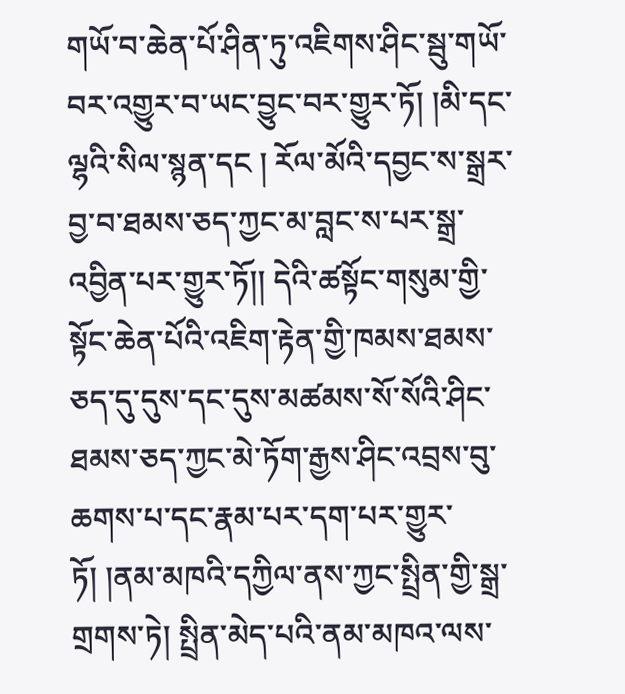གཡོ་བ་ཆེན་པོ་ཤིན་ཏུ་འཇིགས་ཤིང་སྦུ་གཡོ་བར་འགྱུར་བ་ཡང་བྱུང་བར་གྱུར་ཏོ། །མི་དང་ལྷའི་སིལ་སྙན་དང ། རོལ་མོའི་དབྱང་ས་སྒྲར་བྱ་བ་ཐམས་ཅད་ཀྱང་མ་བླང་ས་པར་སྒྲ་འབྱིན་པར་གྱུར་ཏོ།། དེའི་ཚསྟོང་གསུམ་གྱི་སྟོང་ཆེན་པོའི་འཇིག་རྟེན་གྱི་ཁམས་ཐམས་ཅད་དུ་དུས་དང་དུས་མཚམས་སོ་སོའི་ཤིང་ཐམས་ཅད་ཀྱང་མེ་ཏོག་རྒྱས་ཤིང་འབྲས་བུ་ཆགས་པ་དང་རྣམ་པར་དག་པར་གྱུར་ཏོ། །ནམ་མཁའི་དཀྱིལ་ནས་ཀྱང་སྤྲིན་གྱི་སྒྲ་གྲགས་ཏེ། སྤྲིན་མེད་པའི་ནམ་མཁའ་ལས་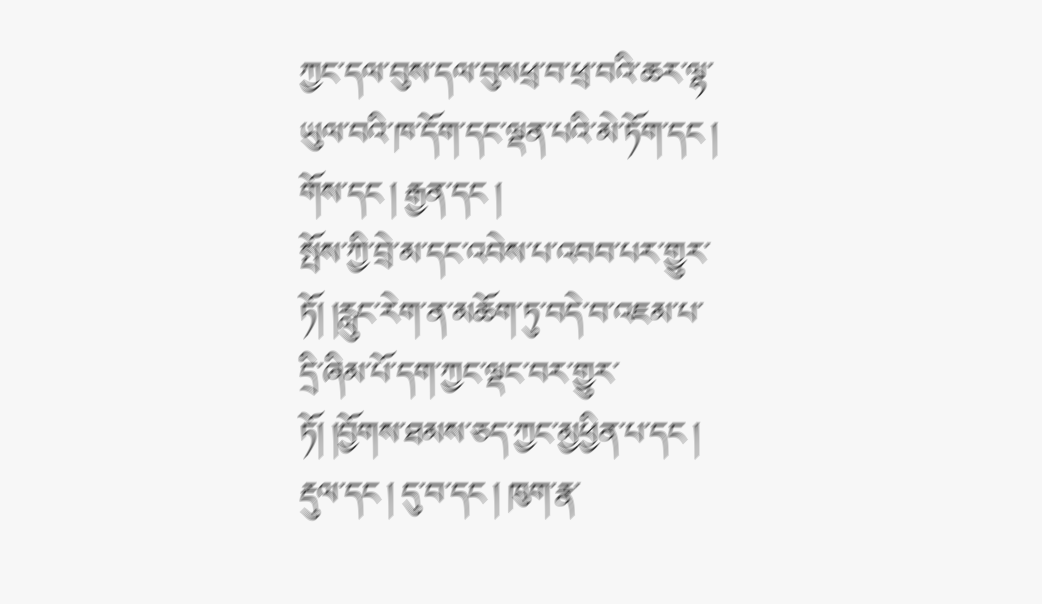ཀྱང་དལ་བུས་དལ་བུསཕྲ་བ་ཕྲ་བའི་ཆར་ལྷ་ཡུལ་བའི་ཁ་དོག་དང་ལྡན་པའི་མེ་ཏོག་དང ། གོས་དང ། རྒྱན་དང །
སྤོས་ཀྱི་བྲེ་མ་དང་འབེས་པ་འབབ་པར་གྱུར་ཏོ། །རླུང་རེག་ན་མཆོག་ཏུ་བདེ་བ་འཇམ་པ་དྲི་ཞིམ་པོ་དག་ཀྱང་ལྡང་བར་གྱུར་ཏོ། །བྱོགས་ཐམས་ཅད་ཀྱང་མྱཕྱིན་པ་དང ། རྡུལ་དང ། དུ་བ་དང ། ཁུག་རྣ་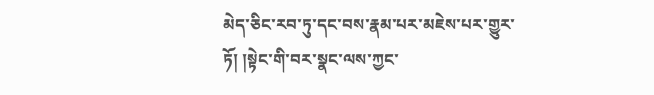མེད་ཅིང་རབ་ཏུ་དང་བས་རྣམ་པར་མཇེས་པར་གྱུར་ཏོ། །སྟེང་གི་བར་སྣང་ལས་ཀྱང་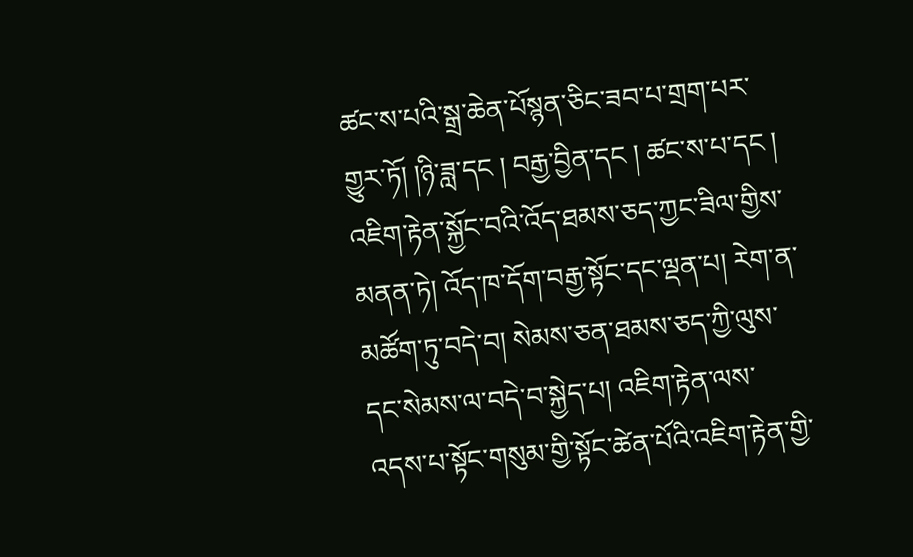ཚང་ས་པའི་སྒྲ་ཆེན་པོསྙན་ཅིང་ཟབ་པ་གྲག་པར་གྱུར་ཏོ། །ཉི་ཟླ་དང ། བརྒྱ་བྱིན་དང ། ཚང་ས་པ་དང ། འཇིག་རྟེན་སྐྱོང་བའི་འོད་ཐམས་ཅད་ཀྱང་ཟིལ་གྱིས་མནན་ཏེ། འོད་ཁ་དོག་བརྒྱ་སྟོང་དང་ལྡན་པ། རེག་ན་མཚོག་ཏུ་བདེ་བ། སེམས་ཅན་ཐམས་ཅད་ཀྱི་ལུས་དང་སེམས་ལ་བདེ་བ་སྐྱེད་པ། འཇིག་རྟེན་ལས་འདས་པ་སྟོང་གསུམ་གྱི་སྟོང་ཚེན་པོའི་འཇིག་རྟེན་གྱི་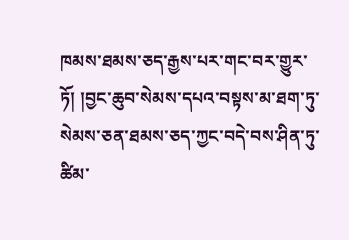ཁམས་ཐམས་ཅད་རྒྱས་པར་གང་བར་གྱུར་ཏོ། །བྱང་ཆུབ་སེམས་དཔའ་བསྟས་མ་ཐག་ཏུ་སེམས་ཅན་ཐམས་ཅད་ཀྱང་བདེ་བས་ཤིན་ཏུ་ཚིམ་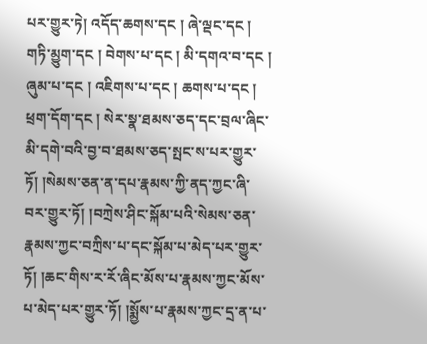པར་གྱུར་ཏེ། འདོད་ཆགས་དང ། ཞེ་ལྡང་དང ། གཏི་མྱུག་དང ། བེགས་པ་དང ། མི་དགའ་བ་དང ། ཞུམ་པ་དང ། འཇིགས་པ་དང ། ཆགས་པ་དང ། ཕྲག་དོག་དང ། སེར་སྣ་ཐམས་ཅད་དང་བྲལ་ཞིང་མི་དགེ་བའི་བྱ་བ་ཐམས་ཅད་སྤང་ས་པར་གྱུར་ཏོ། །སེམས་ཅན་ན་དཔ་རྣམས་ཀྱི་ནད་ཀྱང་ཞི་བར་གྱུར་ཏོ། །བཀྲེས་ཤིང་སྐོམ་པའི་སེམས་ཅན་རྣམས་ཀྱང་བཀྲིས་པ་དང་སྐོམ་པ་མེད་པར་གྱུར་ཏོ། །ཆང་གིས་ར་རོ་ཞིང་མོས་པ་རྣམས་ཀྱང་མོས་པ་མེད་པར་གྱུར་ཏོ། །སྨྱོས་པ་རྣམས་ཀྱང་དྲ་ན་པ་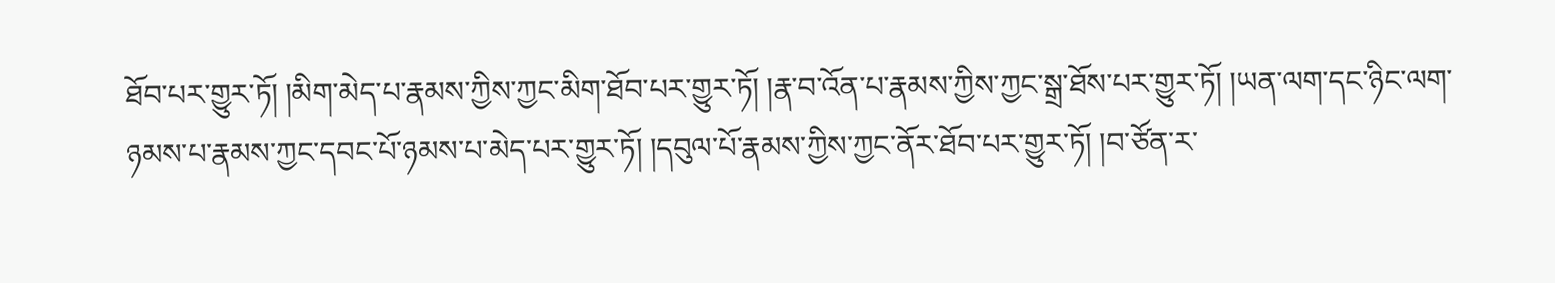ཐོབ་པར་གྱུར་ཏོ། །མིག་མེད་པ་རྣམས་ཀྱིས་ཀྱང་མིག་ཐོབ་པར་གྱུར་ཏོ། །རྣ་བ་འོན་པ་རྣམས་ཀྱིས་ཀྱང་སྒྲ་ཐོས་པར་གྱུར་ཏོ། །ཡན་ལག་དང་ཉིང་ལག་ཉམས་པ་རྣམས་ཀྱང་དབང་པོ་ཉམས་པ་མེད་པར་གྱུར་ཏོ། །དབུལ་པོ་རྣམས་ཀྱིས་ཀྱང་ནོར་ཐོབ་པར་གྱུར་ཏོ། །བ་ཙོན་ར་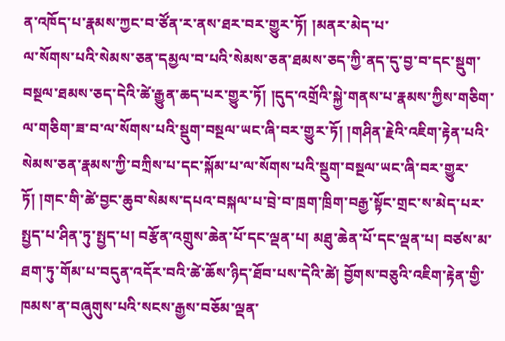ན་འཁོད་པ་རྣམས་ཀྱང་བ་ཙོན་ར་ནས་ཐར་བར་གྱུར་ཏོ། །མནར་མེད་པ་
ལ་སོགས་པའི་སེམས་ཅན་དམྱལ་བ་པའི་སེམས་ཅན་ཐམས་ཅད་ཀྱི་ནད་དུ་བྱ་བ་དང་སྡུག་བསྔལ་ཐམས་ཅད་དེའི་ཚེ་རྒྱུན་ཆད་པར་གྱུར་ཏོ། །དུད་འགྲོའི་སྐྱེ་གནས་པ་རྣམས་ཀྱིས་གཅིག་ལ་གཅིག་ཟ་བ་ལ་སོགས་པའི་སྡུག་བསྔལ་ཡང་ཞི་བར་གྱུར་ཏོ། །གཤིན་རྗེའི་འཇིག་རྟེན་པའི་སེམས་ཅན་རྣམས་ཀྱི་བཀྲིས་པ་དང་སྐོམ་པ་ལ་སོགས་པའི་སྡུག་བསྔལ་ཡང་ཞི་བར་གྱུར་ཏོ། །གང་གི་ཚེ་བྱང་ཆུབ་སེམས་དཔའ་བསྐལ་པ་བྲེ་བ་ཁྲག་ཁྲིག་བརྒྱ་སྟོང་གྲང་ས་མེད་པར་སྤྱད་པ་ཤིན་ཏུ་སྤྱད་པ། བརྩོན་འགྲུས་ཆེན་པོ་དང་ལྡན་པ། མཐུ་ཆེན་པོ་དང་ལྡན་པ། བཙས་མ་ཐག་ཏུ་གོམ་པ་བདུན་འདོར་བའི་ཚེ་ཆོས་ཉིད་ཐོབ་པས་དེའི་ཚེ། བྱོགས་བཅུའི་འཇིག་རྟེན་གྱི་ཁམས་ན་བཞུགུས་པའི་སངས་རྒྱས་བཅོམ་ལྡན་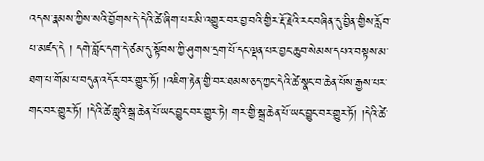འདས་རྣམས་ཀྱིས་སའི་བྱོགས་དེ་དེའི་ཚེ་ཞིག་པར་མི་འགྱུར་བར་བྱ་བའི་གྱིར་རྡོ་རྗེའི་རང་བཞིན་དུ་བྱིན་གྱིས་རློབ་པ་མཛད་དེ ། དགེ་བློང་དག་དེ་ཙམ་དུ་སྟོབས་ཀྱི་ཤུགས་དྲག་པོ་དང་ལྡན་པར་བྱང་ཆུབ་སེམས་དཔའ་བསྟས་མ་ཐག་པ་གོམ་པ་བདུན་འདོར་བར་གྱུར་ཏོ། །འཇིག་རྟེན་གྱི་བར་ཐམས་ཅད་ཀྱང་དེའི་ཚེ་སྣང་བ་ཆེན་པོས་རྒྱས་པར་གང་བར་གྱུར་ཏོ། །དེའི་ཚེ་གླུའི་སྒྲ་ཆེན་པོ་ཡང་བྱུང་བར་གྱུར་ཏེ། གར་གྱི་སྒྲ་ཆེན་པོ་ཡང་བྱུང་བར་གྱུར་ཏོ། །དེའི་ཚེ་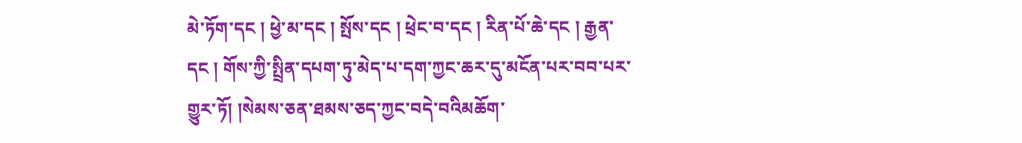མེ་ཏོག་དང ། ཕྱེ་མ་དང ། སྤོས་དང ། ཕྲེང་བ་དང ། རིན་པོ་ཆེ་དང ། རྒྱན་དང ། གོས་ཀྱི་སྤྲིན་དཔག་ཏུ་མེད་པ་དག་ཀྱང་ཆར་དུ་མངོན་པར་བབ་པར་གྱུར་ཏོ། །སེམས་ཅན་ཐམས་ཅད་ཀྱང་བདེ་བའིམཆོག་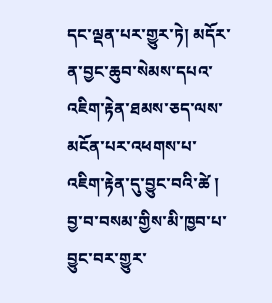དང་ལྡན་པར་གྱུར་ཏེ། མདོར་ན་བྱང་ཆུབ་སེམས་དཔའ་འཇིག་རྟེན་ཐམས་ཅད་ལས་མངོན་པར་འཕགས་པ་འཇིག་རྟེན་དུ་བྱུང་བའི་ཚེ ། བྱ་བ་བསམ་གྱིས་མི་ཁྱབ་པ་བྱུང་བར་གྱུར་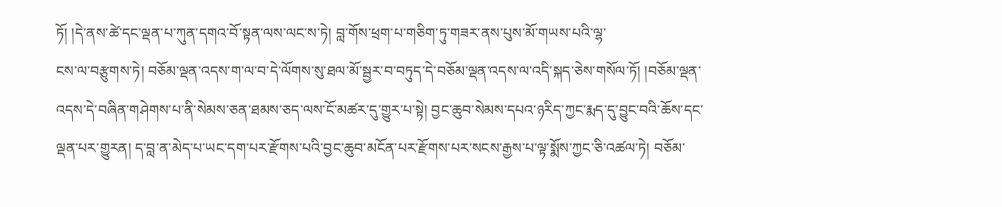ཏོ། །དེ་ནས་ཚེ་དང་ལྡན་པ་ཀུན་དགའ་བོ་སྟན་ལས་ལང་ས་ཏེ། བླ་གོས་ཕྲག་པ་གཅིག་ཏུ་གཟར་ནས་པུས་མོ་གཡས་པའི་ལྷ་
ངས་ལ་བརྩུགས་ཏེ། བཅོམ་ལྡན་འདས་ག་ལ་བ་དེ་ལོགས་སུ་ཐལ་མོ་སྦྱར་བ་བཏུད་དེ་བཅོམ་ལྡན་འདས་ལ་འདི་སྐད་ཅེས་གསོལ་ཏོ། །བཅོམ་ལྡན་འདས་དེ་བཞིན་གཤེགས་པ་ནི་སེམས་ཅན་ཐམས་ཅད་ལས་ངོ་མཚར་དུ་གྱུར་པ་སྟེ། བྱང་ཆུབ་སེམས་དཔའ་ཉརིད་ཀྱང་རྨད་དུ་བྱུང་བའི་ཆོས་དང་ལྡན་པར་གྱུརན། ད་བླ་ན་མེད་པ་ཡང་དག་པར་རྫོགས་པའི་བྱང་ཆུབ་མངོན་པར་རྫོགས་པར་སངས་རྒྱས་པ་ལྟ་སྨོས་ཀྱང་ཅི་འཚལ་ཏེ། བཅོམ་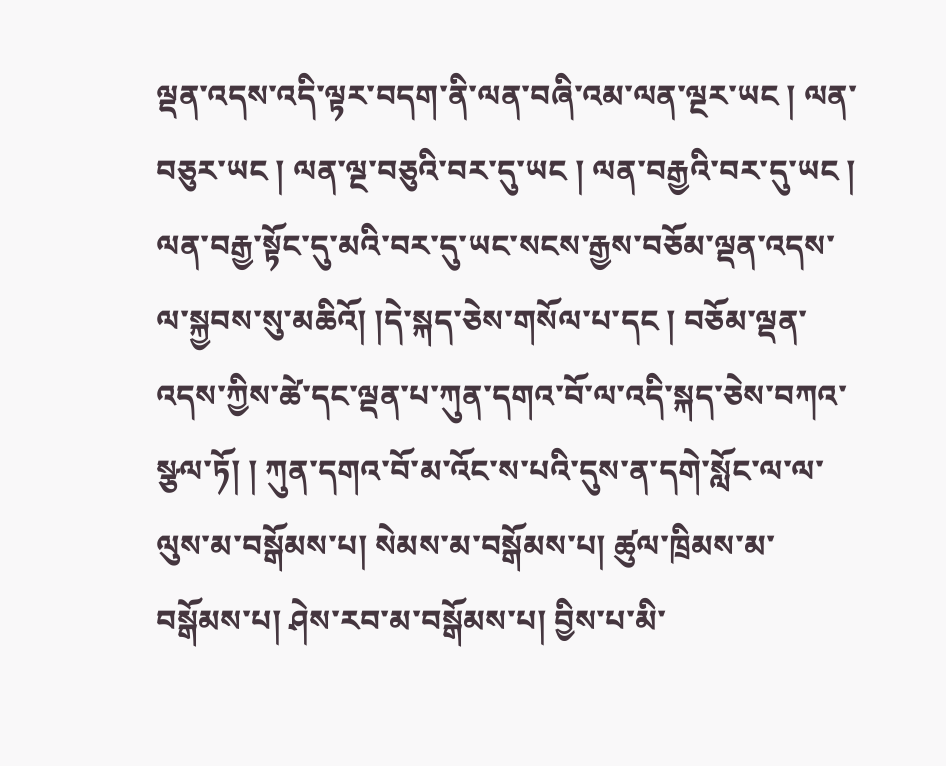ལྡན་འདས་འདི་ལྟར་བདག་ནི་ལན་བཞི་འམ་ལན་ལྔར་ཡང ། ལན་བཅུར་ཡང ། ལན་ལྔ་བཅུའི་བར་དུ་ཡང ། ལན་བརྒྱའི་བར་དུ་ཡང ། ལན་བརྒྱ་སྟོང་དུ་མའི་བར་དུ་ཡང་སངས་རྒྱས་བཅོམ་ལྡན་འདས་ལ་སྐྱབས་སུ་མཆིའོ། །དེ་སྐད་ཅེས་གསོལ་པ་དང ། བཅོམ་ལྡན་འདས་ཀྱིས་ཚེ་དང་ལྡན་པ་ཀུན་དགའ་བོ་ལ་འདི་སྐད་ཅེས་བཀའ་སྩལ་ཏོ། ། ཀུན་དགའ་བོ་མ་འོང་ས་པའི་དུས་ན་དགེ་སློང་ལ་ལ་ལུས་མ་བསྒོམས་པ། སེམས་མ་བསྒོམས་པ། ཚུལ་ཁྲིམས་མ་བསྒོམས་པ། ཤེས་རབ་མ་བསྒོམས་པ། བྱིས་པ་མི་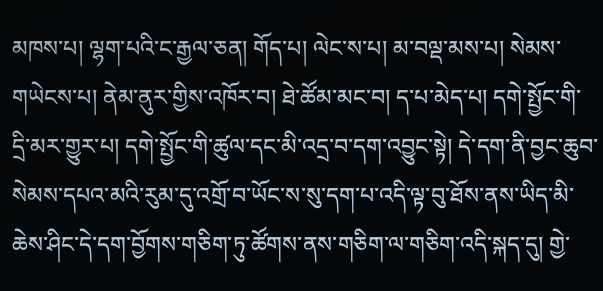མཁས་པ། ལྷག་པའི་ང་རྒྱལ་ཅན། གོད་པ། ལེང་ས་པ། མ་བལྡ་མས་པ། སེམས་གཡེངས་པ། ནེམ་ནུར་གྱིས་འཁོར་བ། ཐེ་ཚོམ་མང་བ། ད་པ་མེད་པ། དགེ་སྤྱོང་གི་དྲི་མར་གྱུར་པ། དགེ་སྤྱོང་གི་ཚུལ་དང་མི་འདྲ་བ་དག་འབྱུང་སྟེ། དེ་དག་ནི་བྱང་ཆུབ་སེམས་དཔའ་མའི་རུམ་དུ་འགྲོ་བ་ཡོང་ས་སུ་དག་པ་འདི་ལྟ་བུ་ཐོས་ནས་ཡིད་མི་ཆེས་ཤིང་དེ་དག་བྱོགས་གཅིག་ཏུ་ཚོགས་ནས་གཅིག་ལ་གཅིག་འདི་སྐད་དུ། གྱེ་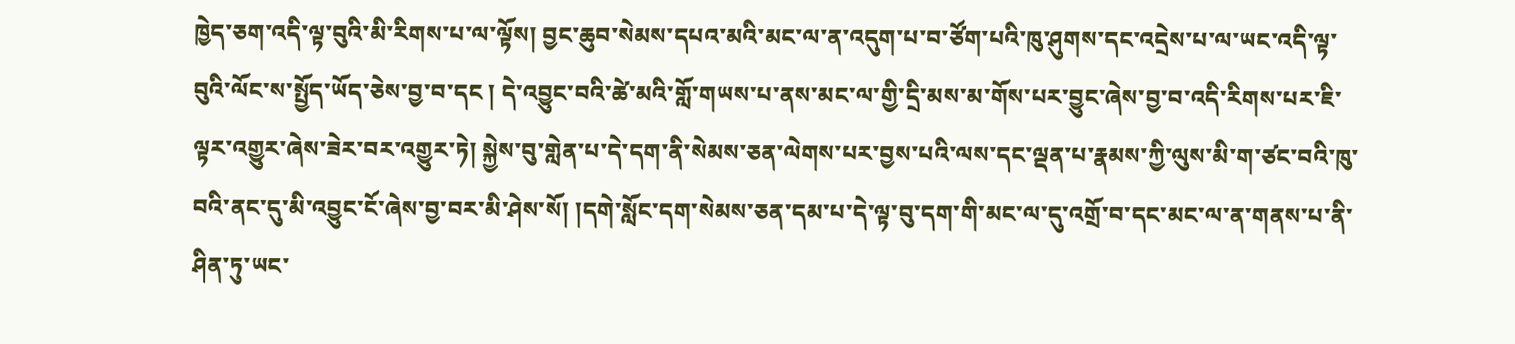ཁྱེད་ཅག་འདི་ལྟ་བུའི་མི་རིགས་པ་ལ་ལྟོས། བྱང་ཆུབ་སེམས་དཔའ་མའི་མང་ལ་ན་འདུག་པ་བ་ཙོག་པའི་ཁུ་ཤུགས་དང་འདྲེས་པ་ལ་ཡང་འདི་ལྟ་བུའི་ལོང་ས་སྤྱོད་ཡོད་ཅེས་བྱ་བ་དང ། དེ་འབྱུང་བའི་ཚེ་མའི་གློ་གཡས་པ་ནས་མང་ལ་གྱི་དྲི་མས་མ་གོས་པར་བྱུང་ཞེས་བྱ་བ་འདི་རིགས་པར་ཇི་
ལྟར་འགྱུར་ཞེས་ཟེར་བར་འགྱུར་ཏེ། སྐྱེས་བུ་གླེན་པ་དེ་དག་ནི་སེམས་ཅན་ལེགས་པར་བྱས་པའི་ལས་དང་ལྡན་པ་རྣམས་ཀྱི་ལུས་མི་ག་ཙང་བའི་ཁུ་བའི་ནང་དུ་མི་འབྱུང་ངོ་ཞེས་བྱ་བར་མི་ཤེས་སོ། །དགེ་སློང་དག་སེམས་ཅན་དམ་པ་དེ་ལྟ་བུ་དག་གི་མང་ལ་དུ་འགྲོ་བ་དང་མང་ལ་ན་གནས་པ་ནི་ཤིན་ཏུ་ཡང་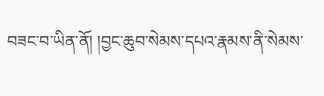བཟང་བ་ཡིན་ནོ། །བྱང་ཆུབ་སེམས་དཔའ་རྣམས་ནི་སེམས་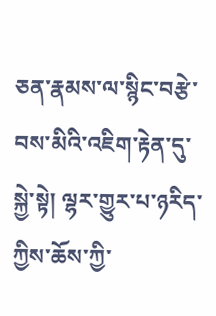ཅན་རྣམས་ལ་སྙིང་བརྩེ་བས་མིའི་འཇིག་རྟེན་དུ་སྐྱེ་སྟེ། ལྷར་གྱུར་པ་ཉརིད་ཀྱིས་ཆོས་ཀྱི་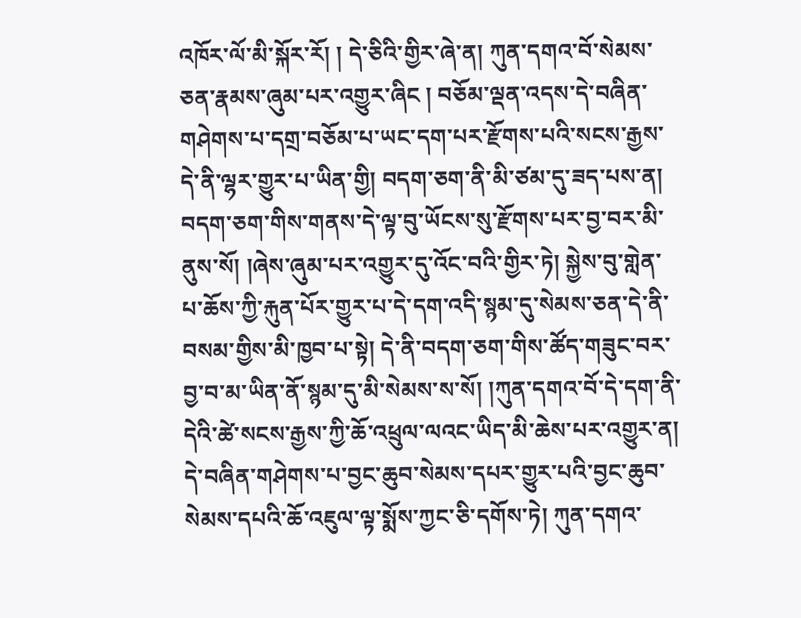འཁོར་ལོ་མི་སྐོར་རོ། ། དེ་ཅིའི་གྱིར་ཞེ་ན། ཀུན་དགའ་བོ་སེམས་ཅན་རྣམས་ཞུམ་པར་འགྱུར་ཞིང ། བཅོམ་ལྡན་འདས་དེ་བཞིན་གཤེགས་པ་དགྲ་བཅོམ་པ་ཡང་དག་པར་རྫོགས་པའི་སངས་རྒྱས་དེ་ནི་ལྷར་གྱུར་པ་ཡིན་གྱི། བདག་ཅག་ནི་མི་ཙམ་དུ་ཟད་པས་ན། བདག་ཅག་གིས་གནས་དེ་ལྟ་བུ་ཡོངས་སུ་རྫོགས་པར་བྱ་བར་མི་ནུས་སོ། །ཞེས་ཞུམ་པར་འགྱུར་དུ་འོང་བའི་གྱིར་ཏེ། སྐྱེས་བུ་གླེན་པ་ཆོས་ཀྱི་རྐུན་པོར་གྱུར་པ་དེ་དག་འདི་སྙམ་དུ་སེམས་ཅན་དེ་ནི་བསམ་གྱིས་མི་ཁྱབ་པ་སྟེ། དེ་ནི་བདག་ཅག་གིས་ཚོད་གཟུང་བར་བྱ་བ་མ་ཡིན་ནོ་སྙམ་དུ་མི་སེམས་ས་སོ། །ཀུན་དགའ་བོ་དེ་དག་ནི་དེའི་ཚེ་སངས་རྒྱས་ཀྱི་ཆོ་འཕྲུལ་ལའང་ཡིད་མི་ཆེས་པར་འགྱུར་ན། དེ་བཞིན་གཤེགས་པ་བྱང་ཆུབ་སེམས་དཔར་གྱུར་པའི་བྱང་ཆུབ་སེམས་དཔའི་ཆོ་འཇུལ་ལྟ་སྨོས་ཀྱང་ཅི་དགོས་ཏེ། ཀུན་དགའ་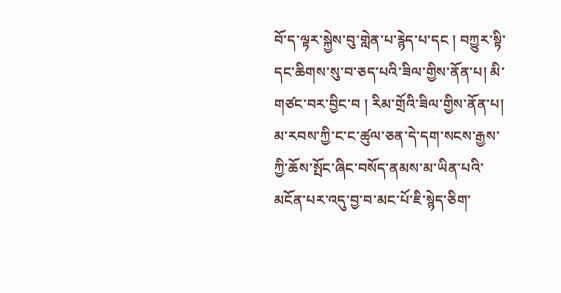བོ་ད་ལྟར་སྐྱེས་བུ་གླེན་པ་རྙེད་པ་དང ། བཀྱུར་སྟི་དང་ཆིགས་སུ་བ་ཅད་པའི་ཟིལ་གྱིས་ནོན་པ། མི་གཙང་བར་བྱིང་བ ། རིམ་གྲོའི་ཟིལ་གྱིས་ནོན་པ། མ་རབས་ཀྱི་ང་ང་ཚུལ་ཅན་དེ་དག་སངས་རྒྱས་ཀྱི་ཆོས་སྤོང་ཞིང་བསོད་ནམས་མ་ཡིན་པའི་མངོན་པར་འདུ་བྱ་བ་མང་པོ་ཇི་སྙེད་ཅིག་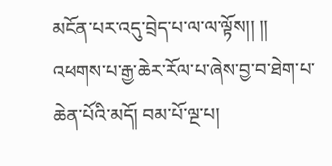མངོན་པར་འདུ་བྲེད་པ་ལ་ལ་ལྟོས།། །། འཕགས་པ་རྒྱ་ཆེར་རོལ་པ་ཞེས་བྱ་བ་ཐེག་པ་ཆེན་པོའི་མདོ། བམ་པོ་ལྔ་པ།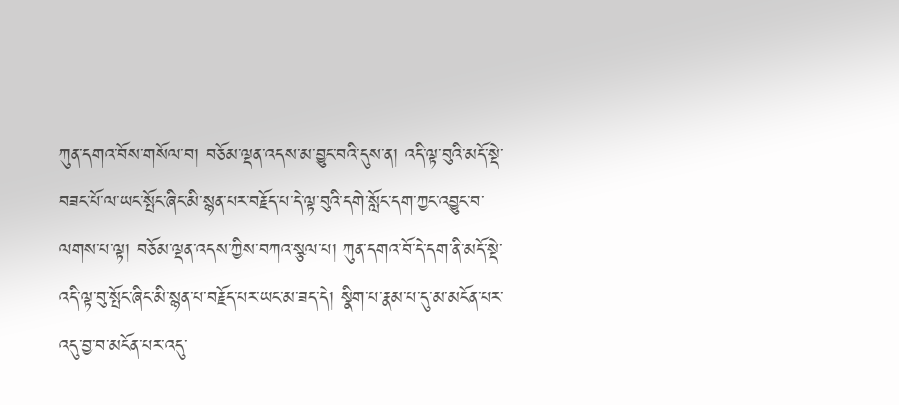ཀུན་དགའ་བོས་གསོལ་བ། བཅོམ་ལྡན་འདས་མ་བྱུང་བའི་དུས་ན། འདི་ལྟ་བུའི་མདོ་སྡེ་བཟང་པོ་ལ་ཡང་སྤོང་ཞིང་མི་སྙན་པར་བརྗོད་པ་དེ་ལྟ་བུའི་དགེ་སློང་དག་ཀྱང་འབྱུང་བ་ལགས་པ་ལྟ། བཅོམ་ལྡན་འདས་ཀྱིས་བཀའ་སྩལ་པ། ཀུན་དགའ་བོ་དེ་དག་ནི་མདོ་སྡེ་འདི་ལྟ་བུ་སྤོང་ཞིང་མི་སྙན་པ་བརྗོད་པར་ཡང་མ་ཟད་དེ། སྣིག་པ་རྣམ་པ་དུ་མ་མངོན་པར་འདུ་བྱ་བ་མངོན་པར་འདུ་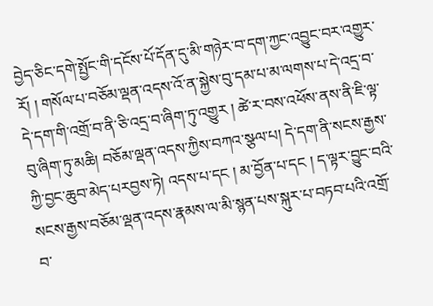བྱེད་ཅིང་དགེ་སྤྱོང་གི་དངོས་པོ་དོན་དུ་མི་གཉེར་བ་དག་ཀྱང་འབྱུང་བར་འགྱུར་རོ། ། གསོལ་པ་བཅོམ་ལྡན་འདས་འོ་ན་སྐྱེས་བུ་དམ་པ་མ་ལགས་པ་དེ་འདྲ་བ་དེ་དག་གི་འགྲོ་བ་ནི་ཅི་འདྲ་བ་ཞིག་ཏུ་འགྱུར ། ཚེ་ར་བས་འཕོས་ནས་ནི་ཇི་ལྟ་བུ་ཞིག་ཏུ་མཆི། བཅོམ་ལྡན་འདས་ཀྱིས་བཀའ་སྩལ་པ། དེ་དག་ནི་སངས་རྒྱས་ཀྱི་བྱང་ཆུབ་མེད་པརབྱས་ཏེ། འདས་པ་དང ། མ་བྱོན་པ་དང ། ད་ལྟར་བྱུང་བའི་སངས་རྒྱས་བཅོམ་ལྡན་འདས་རྣམས་ལ་མི་སྙན་པས་སྐུར་པ་བཏབ་པའི་འགྲོ་བ་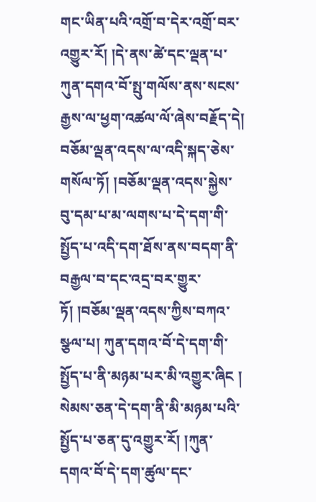གང་ཡིན་པའི་འགྲོ་བ་དེར་འགྲོ་བར་འགྱུར་རོ། །དེ་ནས་ཚེ་དང་ལྡན་པ་ཀུན་དགའ་བོ་སྤུ་གལོས་ནས་སངས་རྒྱས་ལ་ཕྱག་འཚལ་ལོ་ཞེས་བརྗོད་དེ། བཅོམ་ལྡན་འདས་ལ་འདི་སྐད་ཅེས་གསོལ་ཏོ། །བཅོམ་ལྡན་འདས་སྐྱེས་བུ་དམ་པ་མ་ལགས་པ་དེ་དག་གི་སྤྱོད་པ་འདི་དག་ཐོས་ནས་བདག་ནི་བརྒྱལ་བ་དང་འདྲ་བར་གྱུར་ཏོ། །བཅོམ་ལྡན་འདས་ཀྱིས་བཀའ་སྩལ་པ། ཀུན་དགའ་བོ་དེ་དག་གི་སྤྱོད་པ་ནི་མཉམ་པར་མི་འགྱུར་ཞིང ། སེམས་ཅན་དེ་དག་ནི་མི་མཉམ་པའི་སྤྱོད་པ་ཅན་དུ་འགྱུར་རོ། །ཀུན་དགའ་བོ་དེ་དག་ཚུལ་དང་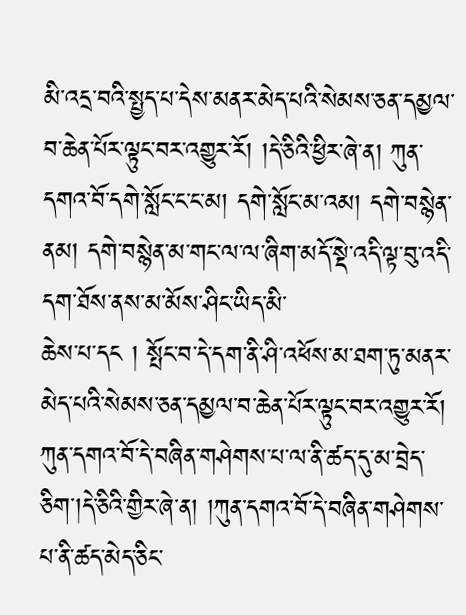མི་འདྲ་བའི་སྤྱད་པ་དེས་མནར་མེད་པའི་སེམས་ཅན་དམྱལ་བ་ཆེན་པོར་ལྟུང་བར་འགྱུར་རོ། །དེ་ཅིའི་ཕྱིར་ཞེ་ན། ཀུན་དགའ་བོ་དགེ་སློང་ང་ང་མ། དགེ་སློང་མ་འམ། དགེ་བསྙེན་ནམ། དགེ་བསྙེན་མ་གང་ལ་ལ་ཞིག་མདོ་སྡེ་འདི་ལྟ་བུ་འདི་དག་ཐོས་ནས་མ་མོས་ཤིང་ཡིད་མི་
ཆེས་པ་དང ། སྤོང་བ་དེ་དག་ནི་ཤི་འཕོས་མ་ཐག་ཏུ་མནར་མེད་པའི་སེམས་ཅན་དམྱལ་བ་ཆེན་པོར་ལྟུང་བར་འགྱུར་རོ། ཀུན་དགའ་བོ་དེ་བཞིན་གཤེགས་པ་ལ་ནི་ཚད་དུ་མ་བྲེད་ཅིག་།དེ་ཅིའི་གྱིར་ཞེ་ན། །ཀུན་དགའ་བོ་དེ་བཞིན་གཤེགས་པ་ནི་ཚད་མེད་ཅིང་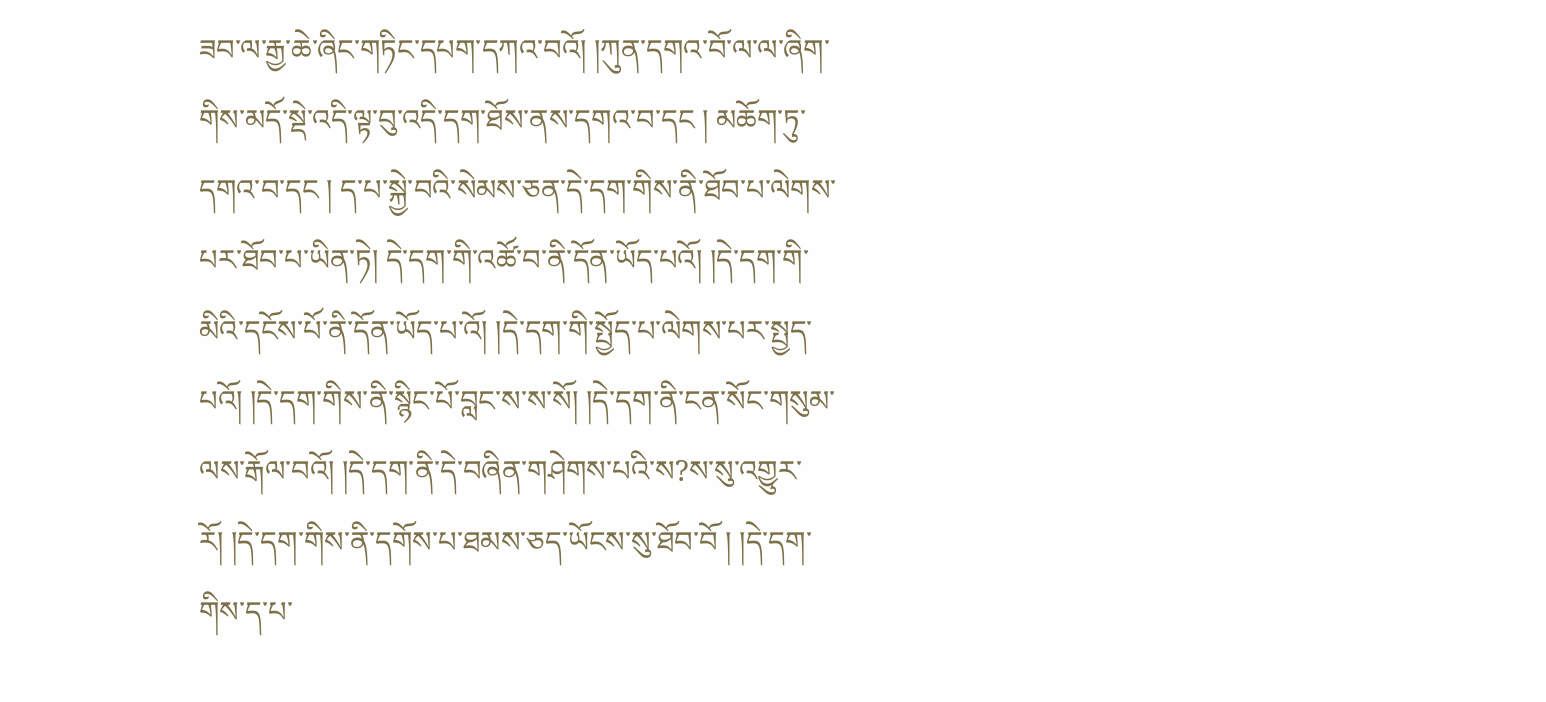ཟབ་ལ་རྒྱ་ཆེ་ཞིང་གཏིང་དཔག་དཀའ་བའོ། །ཀུན་དགའ་བོ་ལ་ལ་ཞིག་གིས་མདོ་སྡེ་འདི་ལྟ་བུ་འདི་དག་ཐོས་ནས་དགའ་བ་དང ། མཆོག་ཏུ་དགའ་བ་དང ། ད་པ་སྐྱེ་བའི་སེམས་ཅན་དེ་དག་གིས་ནི་ཐོབ་པ་ལེགས་པར་ཐོབ་པ་ཡིན་ཏེ། དེ་དག་གི་འཚོ་བ་ནི་དོན་ཡོད་པའོ། །དེ་དག་གི་མིའི་དངོས་པོ་ནི་དོན་ཡོད་པ་འོ། །དེ་དག་གི་སྤྱོད་པ་ལེགས་པར་སྤྱད་པའོ། །དེ་དག་གིས་ནི་སྙིང་པོ་བླང་ས་ས་སོ། །དེ་དག་ནི་ངན་སོང་གསུམ་ལས་རྒོལ་བའོ། །དེ་དག་ནི་དེ་བཞིན་གཤེགས་པའི་ས?ས་སུ་འགྱུར་རོ། །དེ་དག་གིས་ནི་དགོས་པ་ཐམས་ཅད་ཡོངས་སུ་ཐོབ་བོ ། །དེ་དག་གིས་ད་པ་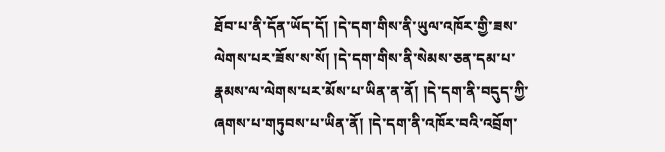ཐོབ་པ་ནི་དོན་ཡོད་དོ། །དེ་དག་གིས་ནི་ཡུལ་འཁོར་གྱི་ཟས་ལེགས་པར་ཟོས་ས་སོ། །དེ་དག་གིས་ནི་སེམས་ཅན་དམ་པ་རྣམས་ལ་ལེགས་པར་མོས་པ་ཡིན་ན་ནོ། །དེ་དག་ནི་བདུད་ཀྱི་ཞགས་པ་གཏུབས་པ་ཡིན་ནོ། །དེ་དག་ནི་འཁོར་བའི་འབྲོག་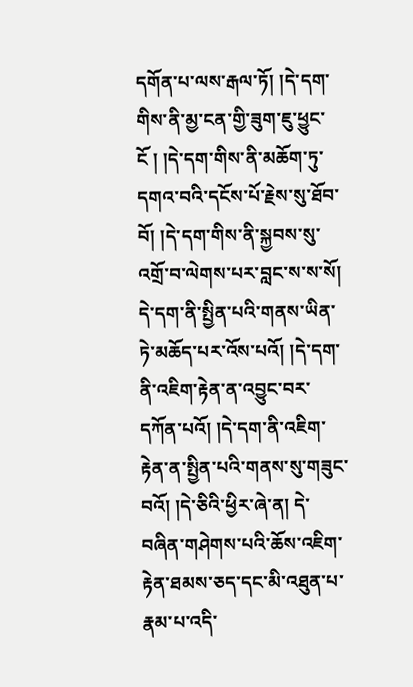དགོན་པ་ལས་རྒལ་ཏོ། །དེ་དག་གིས་ནི་མྱ་ངན་གྱི་ཟུག་ཇུ་ཕྱུང་ངོ ། །དེ་དག་གིས་ནི་མཆོག་ཏུ་དགའ་བའི་དངོས་པོ་རྗེས་སུ་ཐོབ་བོ། །དེ་དག་གིས་ནི་སྐྱབས་སུ་འགྲོ་བ་ལེགས་པར་བླང་ས་ས་སོ། དེ་དག་ནི་སྤྱིན་པའི་གནས་ཡིན་ཏེ་མཆོད་པར་འོས་པའོ། །དེ་དག་ནི་འཇིག་རྟེན་ན་འབྱུང་བར་དཀོན་པའོ། །དེ་དག་ནི་འཇིག་རྟེན་ན་སྤྱིན་པའི་གནས་སུ་གཟུང་བའོ། །དེ་ཅིའི་ཕྱིར་ཞེ་ན། དེ་བཞིན་གཤེགས་པའི་ཆོས་འཇིག་རྟེན་ཐམས་ཅད་དང་མི་འཐུན་པ་རྣམ་པ་འདི་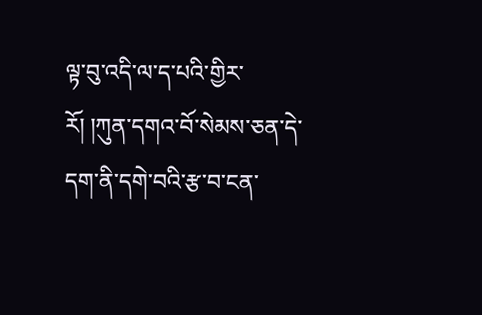ལྟ་བུ་འདི་ལ་ད་པའི་གྱིར་རོ། །ཀུན་དགའ་བོ་སེམས་ཅན་དེ་དག་ནི་དགེ་བའི་རྩ་བ་ངན་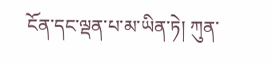ངོན་དང་ལྡན་པ་མ་ཡིན་ཏེ། ཀུན་